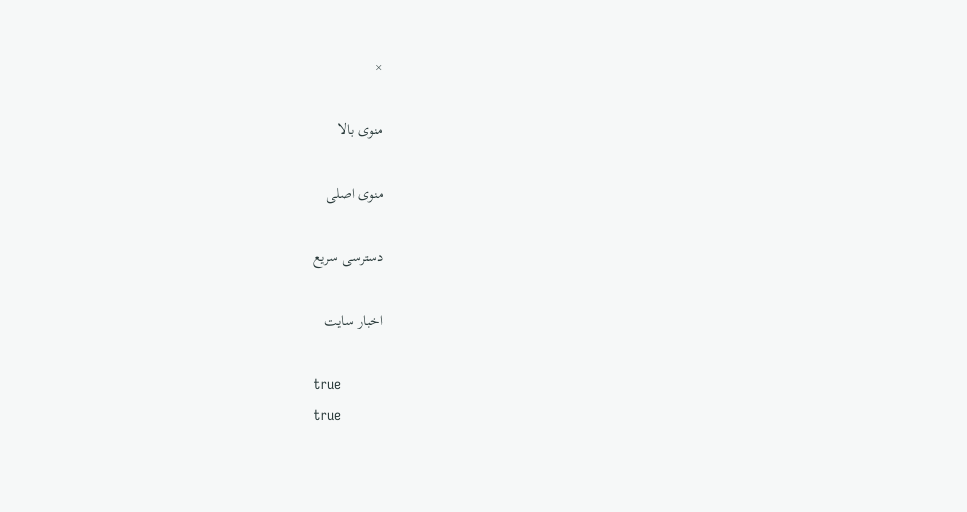×

منوی بالا

منوی اصلی

دسترسی سریع

اخبار سایت

true
true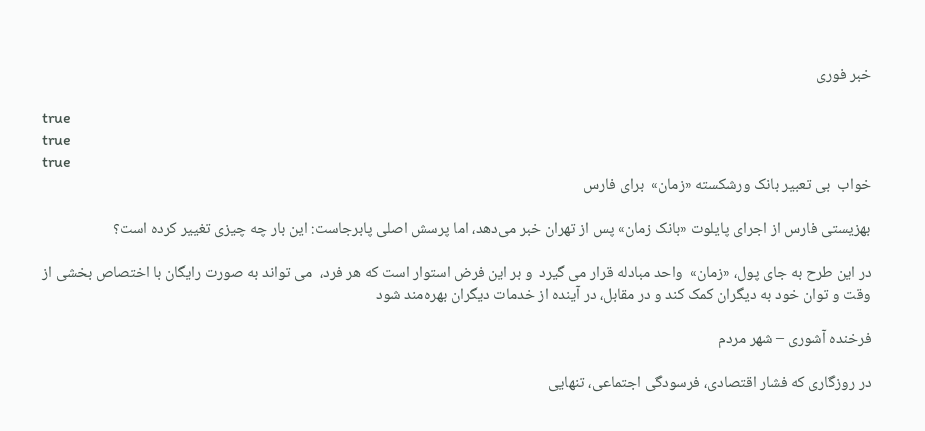خبر فوری

true
true
true
خواب  بی تعبیر بانک ورشکسته «زمان»  برای فارس

بهزیستی فارس از اجرای پایلوت «بانک زمان» پس از تهران خبر می‌دهد، اما پرسش اصلی پابرجاست: این بار چه چیزی تغییر کرده است؟

در این طرح به جای پول، «زمان»  واحد مبادله قرار می‌ گیرد  و بر این فرض استوار است که هر فرد،  می تواند به صورت رایگان با اختصاص بخشی از وقت و توان خود به دیگران کمک کند و در مقابل، در آینده از خدمات دیگران بهره‌مند شود

فرخنده آشوری – شهر مردم

در روزگاری که فشار اقتصادی، فرسودگی اجتماعی، تنهایی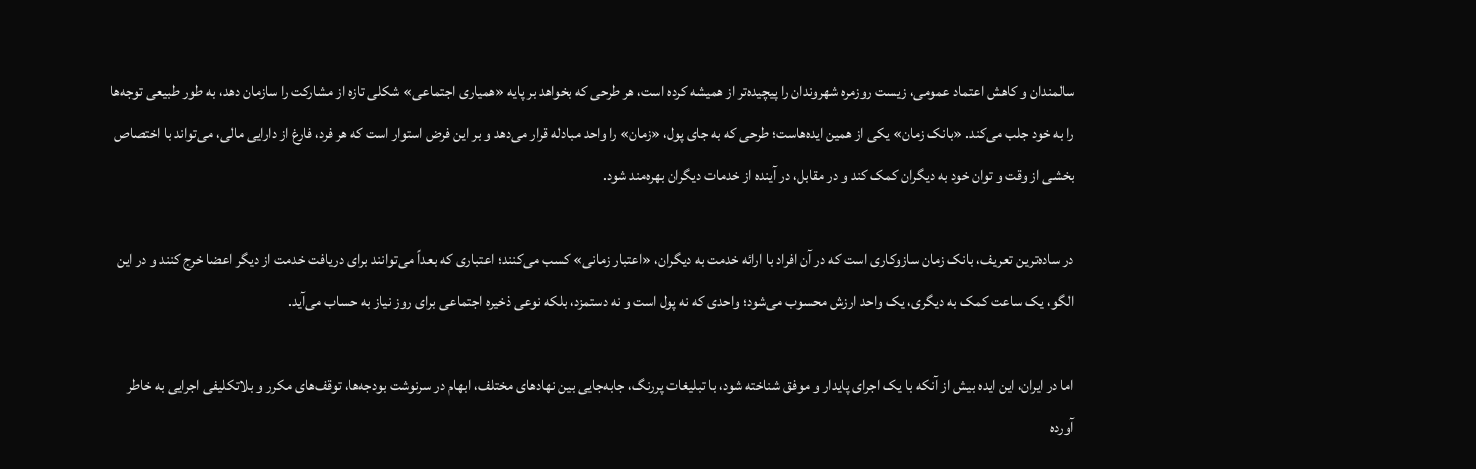سالمندان و کاهش اعتماد عمومی، زیست روزمره شهروندان را پیچیده‌تر از همیشه کرده است، هر طرحی که بخواهد بر پایه «همیاری اجتماعی» شکلی تازه از مشارکت را سازمان دهد، به طور طبیعی توجه‌ها را به خود جلب می‌کند. «بانک زمان» یکی از همین ایده‌هاست؛ طرحی که به جای پول، «زمان» را واحد مبادله قرار می‌دهد و بر این فرض استوار است که هر فرد، فارغ از دارایی مالی، می‌تواند با اختصاص بخشی از وقت و توان خود به دیگران کمک کند و در مقابل، در آینده از خدمات دیگران بهره‌مند شود.

در ساده‌ترین تعریف، بانک زمان سازوکاری است که در آن افراد با ارائه خدمت به دیگران، «اعتبار زمانی» کسب می‌کنند؛ اعتباری که بعداً می‌توانند برای دریافت خدمت از دیگر اعضا خرج کنند و در این الگو، یک ساعت کمک به دیگری، یک واحد ارزش محسوب می‌شود؛ واحدی که نه پول است و نه دستمزد، بلکه نوعی ذخیره اجتماعی برای روز نیاز به حساب می‌آید.

اما در ایران، این ایده بیش از آنکه با یک اجرای پایدار و موفق شناخته شود، با تبلیغات پررنگ، جابه‌جایی بین نهادهای مختلف، ابهام در سرنوشت بودجه‌ها، توقف‌های مکرر و بلاتکلیفی اجرایی به خاطر آورده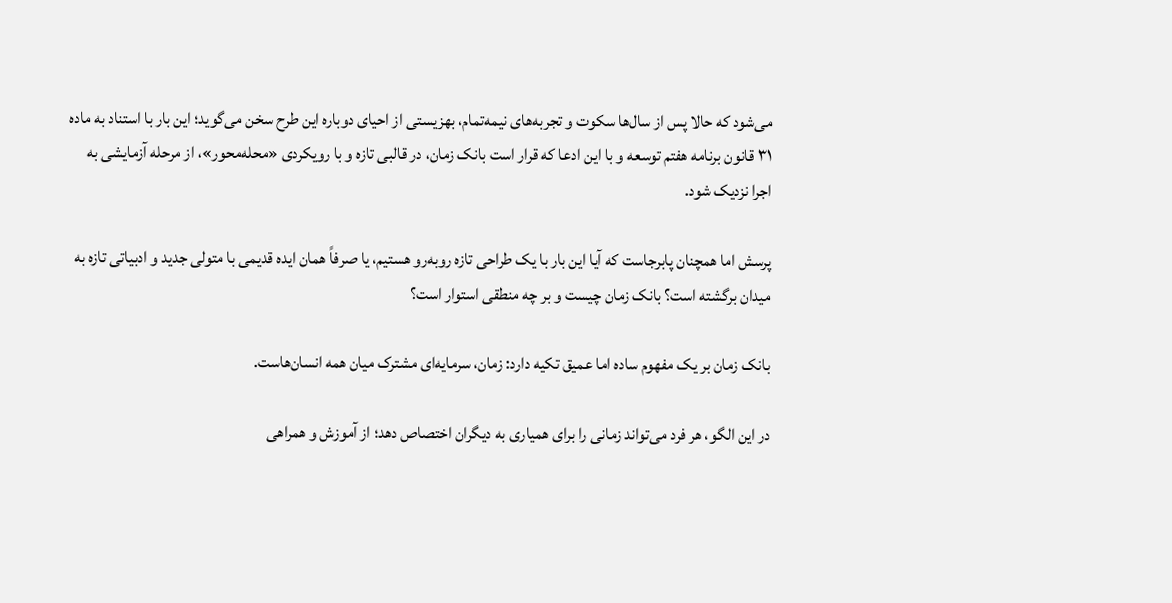می‌شود که حالا پس از سال‌ها سکوت و تجربه‌های نیمه‌تمام، بهزیستی از احیای دوباره این طرح سخن می‌گوید؛ این بار با استناد به ماده ۳۱ قانون برنامه هفتم توسعه و با این ادعا که قرار است بانک زمان، در قالبی تازه و با رویکردی «محله‌محور»، از مرحله آزمایشی به اجرا نزدیک شود.

پرسش اما همچنان پابرجاست که آیا این بار با یک طراحی تازه روبه‌رو هستیم، یا صرفاً همان ایده قدیمی با متولی جدید و ادبیاتی تازه به میدان برگشته است؟ بانک زمان چیست و بر چه منطقی استوار است؟

بانک زمان بر یک مفهوم ساده اما عمیق تکیه دارد: زمان، سرمایه‌ای مشترک میان همه انسان‌هاست.

در این الگو، هر فرد می‌تواند زمانی را برای همیاری به دیگران اختصاص دهد؛ از آموزش و همراهی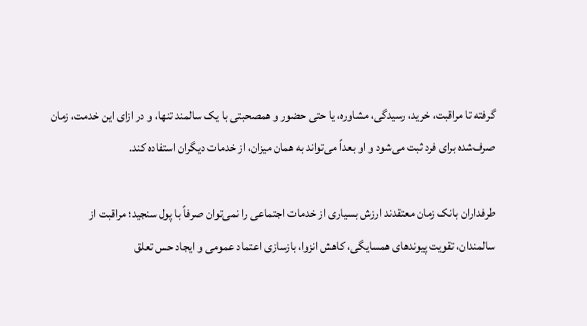گرفته تا مراقبت، خرید، رسیدگی، مشاوره، یا حتی حضور و همصحبتی با یک سالمند تنها، و در ازای این خدمت، زمان صرف‌شده برای فرد ثبت می‌شود و او بعداً می‌تواند به همان میزان، از خدمات دیگران استفاده کند.

طرفداران بانک زمان معتقدند ارزش بسیاری از خدمات اجتماعی را نمی‌توان صرفاً با پول سنجید؛ مراقبت از سالمندان، تقویت پیوندهای همسایگی، کاهش انزوا، بازسازی اعتماد عمومی و ایجاد حس تعلق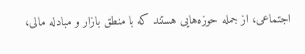اجتماعی، از جمله حوزه‌هایی هستند که با منطق بازار و مبادله مالی،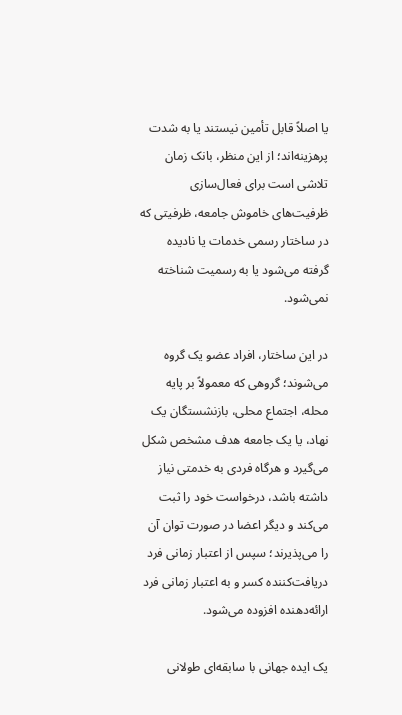یا اصلاً قابل تأمین نیستند یا به شدت پرهزینه‌اند؛ از این منظر، بانک زمان تلاشی است برای فعال‌سازی ظرفیت‌های خاموش جامعه، ظرفیتی که در ساختار رسمی خدمات یا نادیده گرفته می‌شود یا به رسمیت شناخته نمی‌شود.

در این ساختار، افراد عضو یک گروه می‌شوند؛ گروهی که معمولاً بر پایه محله، اجتماع محلی، بازنشستگان یک نهاد، یا یک جامعه هدف مشخص شکل می‌گیرد و هرگاه فردی به خدمتی نیاز داشته باشد، درخواست خود را ثبت می‌کند و دیگر اعضا در صورت توان آن را می‌پذیرند؛ سپس از اعتبار زمانی فرد دریافت‌کننده کسر و به اعتبار زمانی فرد ارائه‌دهنده افزوده می‌شود.

یک ایده جهانی با سابقه‌ای طولانی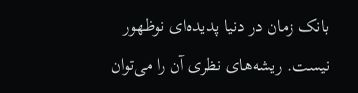بانک زمان در دنیا پدیده‌ای نوظهور نیست. ریشه‌های نظری آن را می‌توان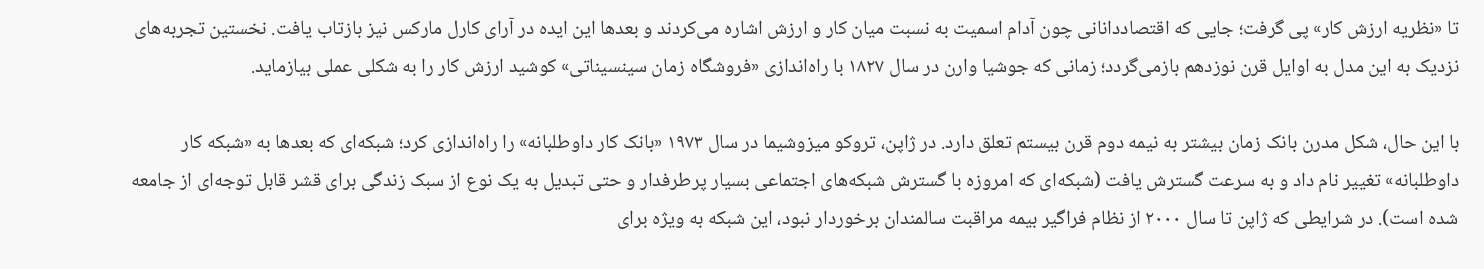تا «نظریه ارزش کار» پی گرفت؛ جایی که اقتصاددانانی چون آدام اسمیت به نسبت میان کار و ارزش اشاره می‌کردند و بعدها این ایده در آرای کارل مارکس نیز بازتاب یافت. نخستین تجربه‌های نزدیک به این مدل به اوایل قرن نوزدهم بازمی‌گردد؛ زمانی که جوشیا وارن در سال ۱۸۲۷ با راه‌اندازی «فروشگاه زمان سینسیناتی» کوشید ارزش کار را به شکلی عملی بیازماید.

با این حال، شکل مدرن بانک زمان بیشتر به نیمه دوم قرن بیستم تعلق دارد. در ژاپن، تروکو میزوشیما در سال ۱۹۷۳ «بانک کار داوطلبانه» را راه‌اندازی کرد؛ شبکه‌ای که بعدها به «شبکه کار داوطلبانه» تغییر نام داد و به سرعت گسترش یافت (شبکه‌ای که امروزه با گسترش شبکه‌های اجتماعی بسیار پرطرفدار و حتی تبدیل به یک نوع از سبک زندگی برای قشر قابل توجه‌ای از جامعه شده است). در شرایطی که ژاپن تا سال ۲۰۰۰ از نظام فراگیر بیمه مراقبت سالمندان برخوردار نبود، این شبکه به ویژه برای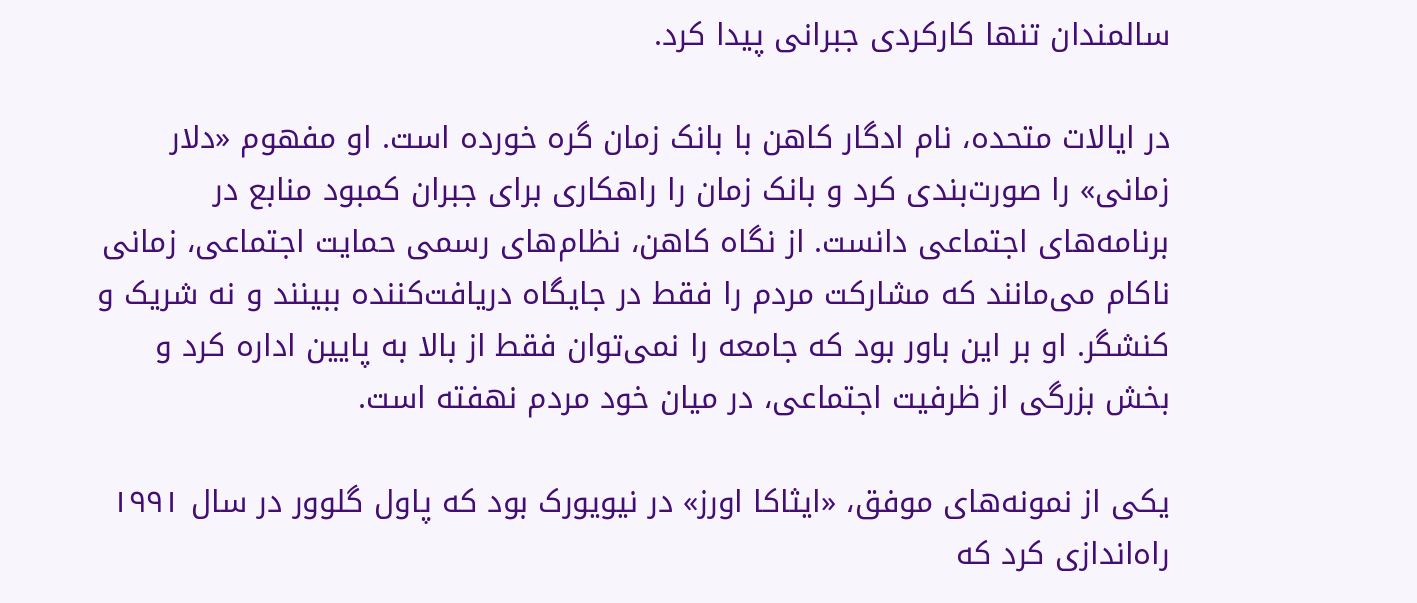سالمندان تنها کارکردی جبرانی پیدا کرد.

در ایالات متحده، نام ادگار کاهن با بانک زمان گره خورده است. او مفهوم «دلار زمانی» را صورت‌بندی کرد و بانک زمان را راهکاری برای جبران کمبود منابع در برنامه‌های اجتماعی دانست. از نگاه کاهن، نظام‌های رسمی حمایت اجتماعی، زمانی ناکام می‌مانند که مشارکت مردم را فقط در جایگاه دریافت‌کننده ببینند و نه شریک و کنشگر. او بر این باور بود که جامعه را نمی‌توان فقط از بالا به پایین اداره کرد و بخش بزرگی از ظرفیت اجتماعی، در میان خود مردم نهفته است.

یکی از نمونه‌های موفق، «ایثاکا اورز» در نیویورک بود که پاول گلوور در سال ۱۹۹۱ راه‌اندازی کرد که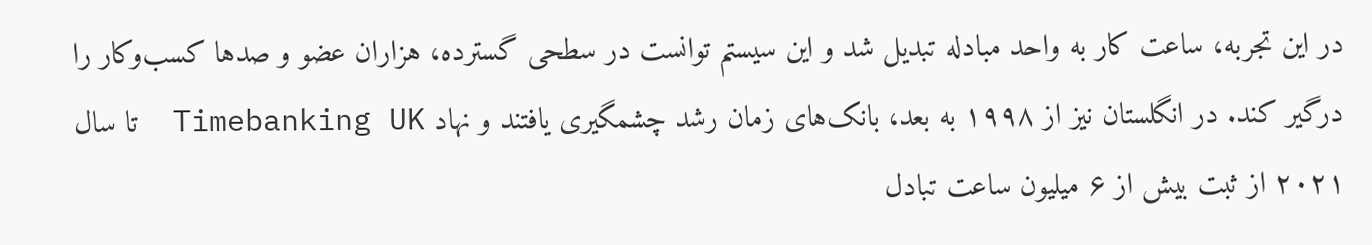در این تجربه، ساعت کار به واحد مبادله تبدیل شد و این سیستم توانست در سطحی گسترده، هزاران عضو و صدها کسب‌وکار را درگیر کند. در انگلستان نیز از ۱۹۹۸ به بعد، بانک‌های زمان رشد چشمگیری یافتند و نهاد Timebanking UK  تا سال ۲۰۲۱ از ثبت بیش از ۶ میلیون ساعت تبادل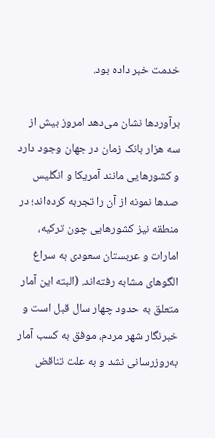خدمت خبر داده بود.

برآوردها نشان می‌دهد امروز بیش از سه هزار بانک زمان در جهان وجود دارد و کشورهایی مانند آمریکا و انگلیس صدها نمونه از آن را تجربه کرده‌اند؛ در منطقه نیز کشورهایی چون ترکیه، امارات و عربستان سعودی به سراغ الگوهای مشابه رفته‌اند. (البته این آمار متعلق به حدود چهار سال قبل است و خبرنگار شهر مردم، موفق به کسب آمار به‌روزرسانی نشد و به علت تناقض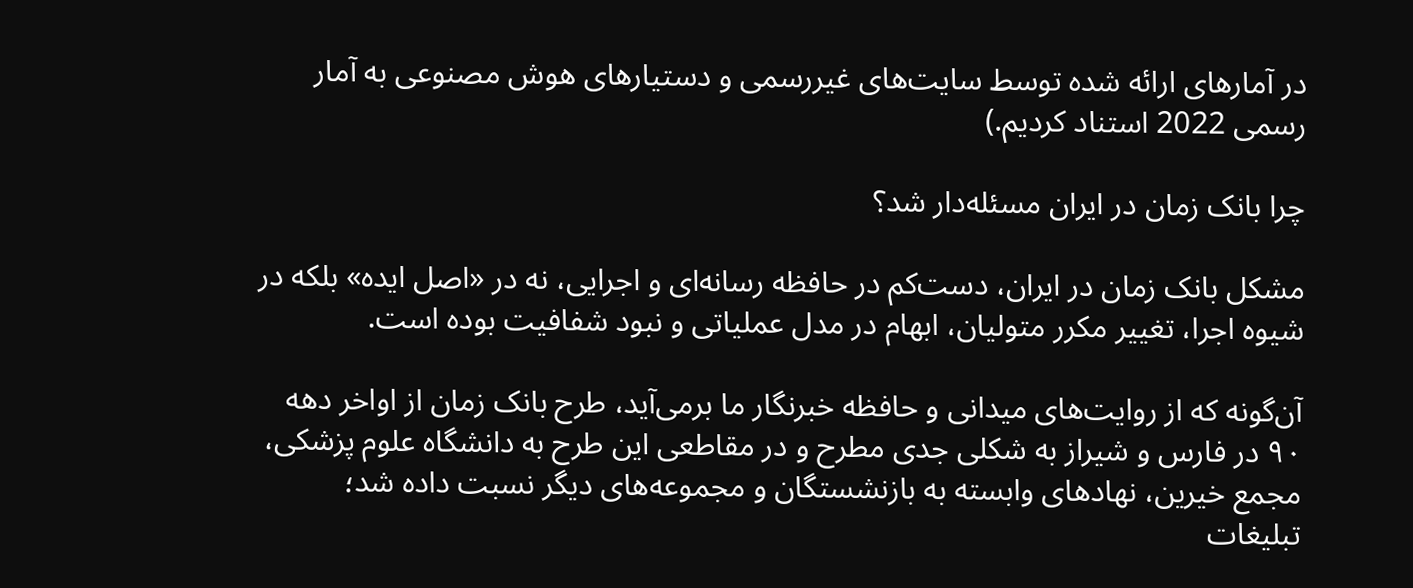در آمارهای ارائه شده توسط سایت‌های غیررسمی و دستیارهای هوش مصنوعی به آمار رسمی 2022 استناد کردیم.)

چرا بانک زمان در ایران مسئله‌دار شد؟

مشکل بانک زمان در ایران، دست‌کم در حافظه رسانه‌ای و اجرایی، نه در «اصل ایده» بلکه در شیوه اجرا، تغییر مکرر متولیان، ابهام در مدل عملیاتی و نبود شفافیت بوده است.

آن‌گونه که از روایت‌های میدانی و حافظه خبرنگار ما برمی‌آید، طرح بانک زمان از اواخر دهه ۹۰ در فارس و شیراز به شکلی جدی مطرح و در مقاطعی این طرح به دانشگاه علوم پزشکی، مجمع خیرین، نهادهای وابسته به بازنشستگان و مجموعه‌های دیگر نسبت داده شد؛ تبلیغات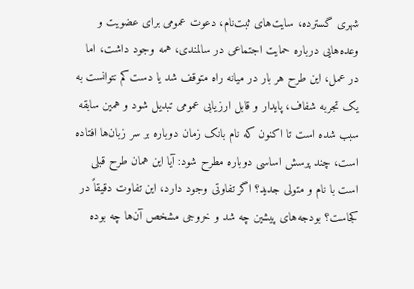شهری گسترده، سایت‌های ثبت‌نام، دعوت عمومی برای عضویت و وعده‌هایی درباره حمایت اجتماعی در سالمندی، همه وجود داشت، اما در عمل، این طرح هر بار در میانه راه متوقف شد یا دست‌کم نتوانست به یک تجربه شفاف، پایدار و قابل ارزیابی عمومی تبدیل شود و همین سابقه سبب شده است تا اکنون که نام بانک زمان دوباره بر سر زبان‌ها افتاده است، چند پرسش اساسی دوباره مطرح شود: آیا این همان طرح قبلی است با نام و متولی جدید؟ اگر تفاوتی وجود دارد، این تفاوت دقیقاً در کجاست؟ بودجه‌های پیشین چه شد و خروجی مشخص آن‌ها چه بوده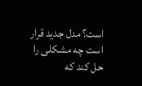است؟ مدل جدید قرار است چه مشکلی را حل کند که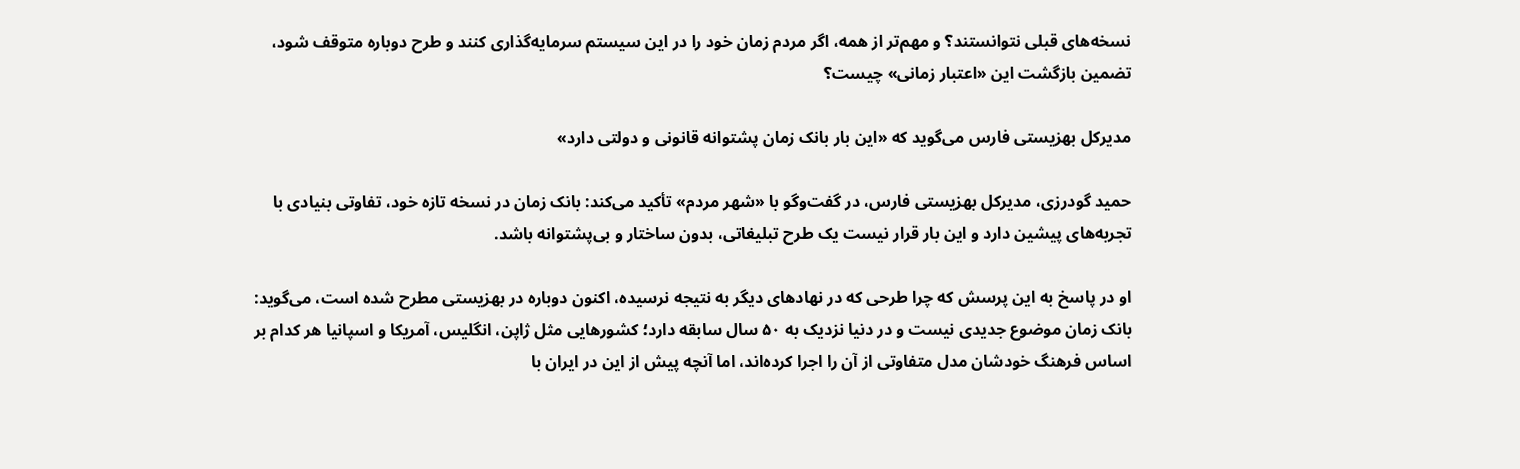نسخه‌های قبلی نتوانستند؟ و مهم‌تر از همه، اگر مردم زمان خود را در این سیستم سرمایه‌گذاری کنند و طرح دوباره متوقف شود، تضمین بازگشت این «اعتبار زمانی» چیست؟

مدیرکل بهزیستی فارس می‌گوید که «این بار بانک زمان پشتوانه قانونی و دولتی دارد»

حمید گودرزی، مدیرکل بهزیستی فارس، در گفت‌وگو با «شهر مردم» تأکید می‌کند: بانک زمان در نسخه تازه خود، تفاوتی بنیادی با تجربه‌های پیشین دارد و این بار قرار نیست یک طرح تبلیغاتی، بدون ساختار و بی‌پشتوانه باشد.

او در پاسخ به این پرسش که چرا طرحی که در نهادهای دیگر به نتیجه نرسیده، اکنون دوباره در بهزیستی مطرح شده است، می‌گوید: بانک زمان موضوع جدیدی نیست و در دنیا نزدیک به ۵۰ سال سابقه دارد؛ کشورهایی مثل ژاپن، انگلیس، آمریکا و اسپانیا هر کدام بر اساس فرهنگ خودشان مدل متفاوتی از آن را اجرا کرده‌اند، اما آنچه پیش از این در ایران با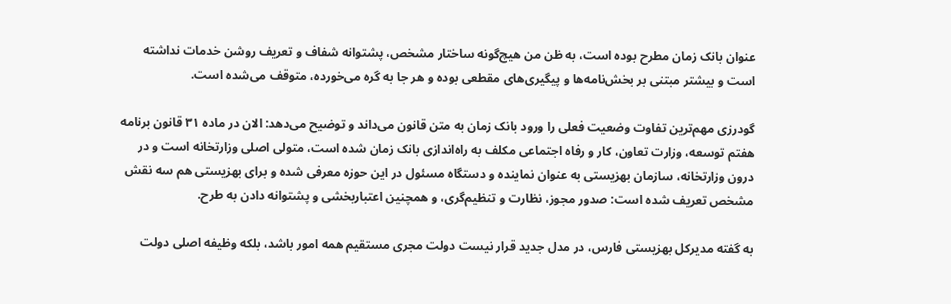عنوان بانک زمان مطرح بوده است، به ظن من هیچ‌گونه ساختار مشخص، پشتوانه شفاف و تعریف روشن خدمات نداشته است و بیشتر مبتنی بر بخش‌نامه‌ها و پیگیری‌های مقطعی بوده و هر جا به گره می‌خورده، متوقف می‌شده است.

گودرزی مهم‌ترین تفاوت وضعیت فعلی را ورود بانک زمان به متن قانون می‌داند و توضیح می‌دهد: الان در ماده ۳۱ قانون برنامه هفتم توسعه، وزارت تعاون، کار و رفاه اجتماعی مکلف به راه‌اندازی بانک زمان شده است، متولی اصلی وزارتخانه است و در درون وزارتخانه، سازمان بهزیستی به عنوان نماینده و دستگاه مسئول در این حوزه معرفی شده و برای بهزیستی هم سه نقش مشخص تعریف شده است: صدور مجوز، نظارت و تنظیم‌گری، و همچنین اعتباربخشی و پشتوانه دادن به طرح.

به گفته مدیرکل بهزیستی فارس، در مدل جدید قرار نیست دولت مجری مستقیم همه امور باشد، بلکه وظیفه اصلی دولت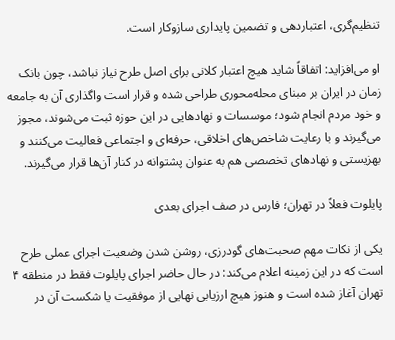تنظیم‌گری، اعتباردهی و تضمین پایداری سازوکار است.

او می‌افزاید: اتفاقاً شاید هیچ اعتبار کلانی برای اصل طرح نیاز نباشد، چون بانک زمان در ایران بر مبنای محله‌محوری طراحی شده و قرار است واگذاری آن به جامعه و خود مردم انجام شود؛ موسسات و نهادهایی در این حوزه ثبت می‌شوند، مجوز می‌گیرند و با رعایت شاخص‌های اخلاقی، حرفه‌ای و اجتماعی فعالیت می‌کنند و بهزیستی و نهادهای تخصصی هم به عنوان پشتوانه در کنار آن‌ها قرار می‌گیرند.

پایلوت فعلاً در تهران؛ فارس در صف اجرای بعدی

یکی از نکات مهم صحبت‌های گودرزی، روشن شدن وضعیت اجرای عملی طرح است که در این زمینه اعلام می‌کند: در حال حاضر اجرای پایلوت فقط در منطقه ۴ تهران آغاز شده است و هنوز هیچ ارزیابی نهایی از موفقیت یا شکست آن در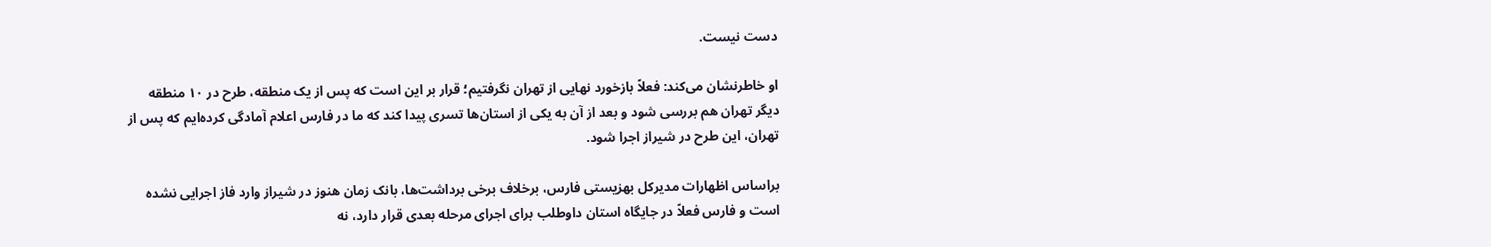دست نیست.

او خاطرنشان می‌کند: فعلاً بازخورد نهایی از تهران نگرفتیم؛ قرار بر این است که پس از یک منطقه، طرح در ۱۰ منطقه دیگر تهران هم بررسی شود و بعد از آن به یکی از استان‌ها تسری پیدا کند که ما در فارس اعلام آمادگی کرده‌ایم که پس از تهران، این طرح در شیراز اجرا شود.

براساس اظهارات مدیرکل بهزیستی فارس، برخلاف برخی برداشت‌ها، بانک زمان هنوز در شیراز وارد فاز اجرایی نشده است و فارس فعلاً در جایگاه استان داوطلب برای اجرای مرحله بعدی قرار دارد، نه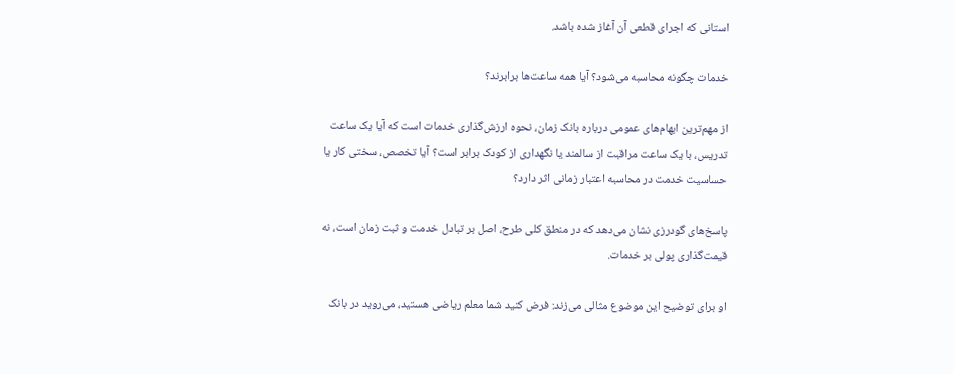استانی که اجرای قطعی آن آغاز شده باشد.

خدمات چگونه محاسبه می‌شود؟ آیا همه ساعت‌ها برابرند؟

از مهم‌ترین ابهام‌های عمومی درباره بانک زمان، نحوه ارزش‌گذاری خدمات است که آیا یک ساعت تدریس، با یک ساعت مراقبت از سالمند یا نگهداری از کودک برابر است؟ آیا تخصص، سختی کار یا حساسیت خدمت در محاسبه اعتبار زمانی اثر دارد؟

پاسخ‌های گودرزی نشان می‌دهد که در منطق کلی طرح، اصل بر تبادل خدمت و ثبت زمان است، نه قیمت‌گذاری پولی بر خدمات.

او برای توضیح این موضوع مثالی می‌زند: فرض کنید شما معلم ریاضی هستید، می‌روید در بانک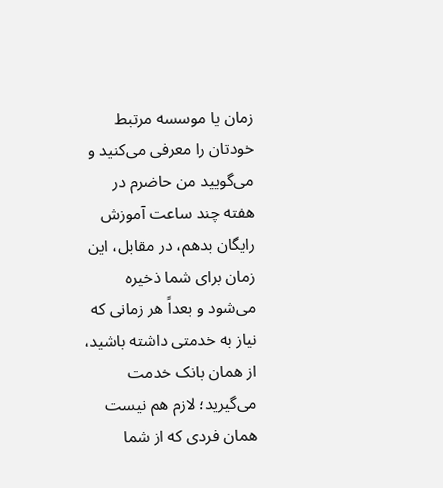زمان یا موسسه مرتبط خودتان را معرفی می‌کنید و می‌گویید من حاضرم در هفته چند ساعت آموزش رایگان بدهم، در مقابل، این زمان برای شما ذخیره می‌شود و بعداً هر زمانی که نیاز به خدمتی داشته باشید، از همان بانک خدمت می‌گیرید؛ لازم هم نیست همان فردی که از شما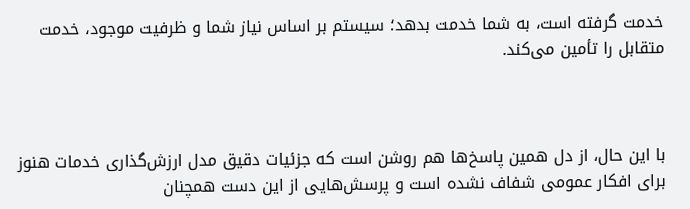خدمت گرفته است، به شما خدمت بدهد؛ سیستم بر اساس نیاز شما و ظرفیت موجود، خدمت متقابل را تأمین می‌کند.



با این حال، از دل همین پاسخ‌ها هم روشن است که جزئیات دقیق مدل ارزش‌گذاری خدمات هنوز برای افکار عمومی شفاف نشده است و پرسش‌هایی از این دست همچنان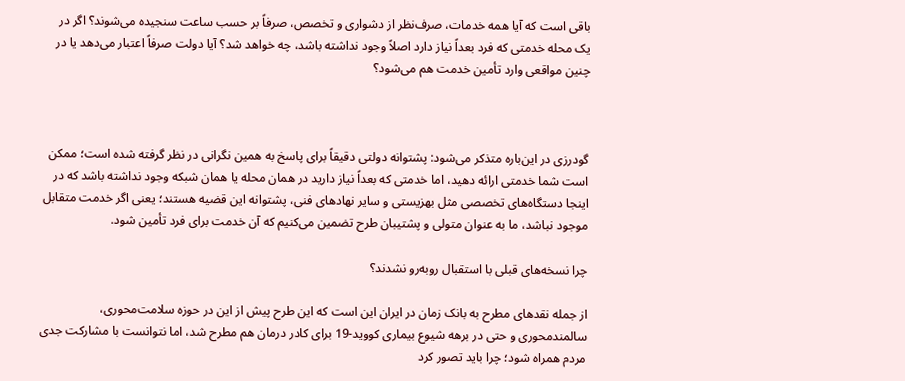باقی است که آیا همه خدمات، صرف‌نظر از دشواری و تخصص، صرفاً بر حسب ساعت سنجیده می‌شوند؟ اگر در یک محله خدمتی که فرد بعداً نیاز دارد اصلاً وجود نداشته باشد، چه خواهد شد؟ آیا دولت صرفاً اعتبار می‌دهد یا در چنین مواقعی وارد تأمین خدمت هم می‌شود؟



گودرزی در این‌باره متذکر می‌شود: پشتوانه دولتی دقیقاً برای پاسخ به همین نگرانی در نظر گرفته شده است؛ ممکن است شما خدمتی ارائه دهید، اما خدمتی که بعداً نیاز دارید در همان محله یا همان شبکه وجود نداشته باشد که در اینجا دستگاه‌های تخصصی مثل بهزیستی و سایر نهادهای فنی، پشتوانه این قضیه هستند؛ یعنی اگر خدمت متقابل موجود نباشد، ما به عنوان متولی و پشتیبان طرح تضمین می‌کنیم که آن خدمت برای فرد تأمین شود.

چرا نسخه‌های قبلی با استقبال روبه‌رو نشدند؟

از جمله نقدهای مطرح به بانک زمان در ایران این است که این طرح پیش از این در حوزه سلامت‌محوری، سالمندمحوری و حتی در برهه شیوع بیماری کووید-19 برای کادر درمان هم مطرح شد، اما نتوانست با مشارکت جدی مردم همراه شود؛ چرا باید تصور کرد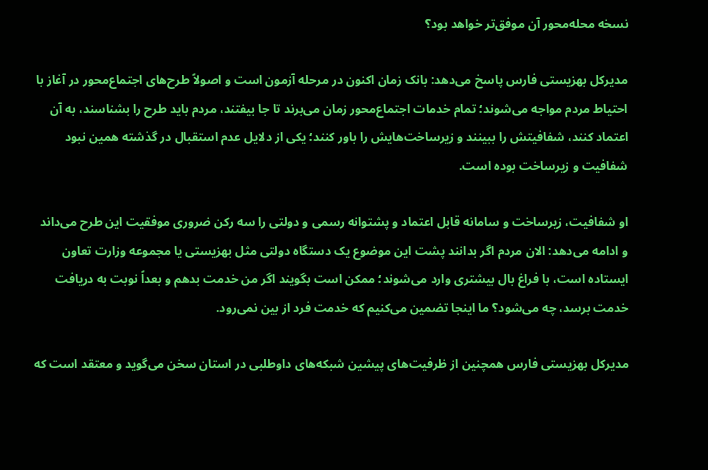نسخه محله‌محور آن موفق‌تر خواهد بود؟

مدیرکل بهزیستی فارس پاسخ می‌دهد: بانک زمان اکنون در مرحله آزمون است و اصولاً طرح‌های اجتماع‌محور در آغاز با احتیاط مردم مواجه می‌شوند؛ تمام خدمات اجتماع‌محور زمان می‌برند تا جا بیفتند، مردم باید طرح را بشناسند، به آن اعتماد کنند، شفافیتش را ببینند و زیرساخت‌هایش را باور کنند؛ یکی از دلایل عدم استقبال در گذشته همین نبود شفافیت و زیرساخت بوده است.

او شفافیت، زیرساخت و سامانه قابل اعتماد و پشتوانه رسمی و دولتی را سه رکن ضروری موفقیت این طرح می‌داند و ادامه می‌دهد: الان مردم اگر بدانند پشت این موضوع یک دستگاه دولتی مثل بهزیستی یا مجموعه وزارت تعاون ایستاده است، با فراغ بال بیشتری وارد می‌شوند؛ ممکن است بگویند اگر من خدمت بدهم و بعداً نوبت به دریافت خدمت برسد، چه می‌شود؟ ما اینجا تضمین می‌کنیم که خدمت فرد از بین نمی‌رود.

مدیرکل بهزیستی فارس همچنین از ظرفیت‌های پیشین شبکه‌های داوطلبی در استان سخن می‌گوید و معتقد است که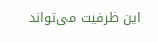این ظرفیت می‌تواند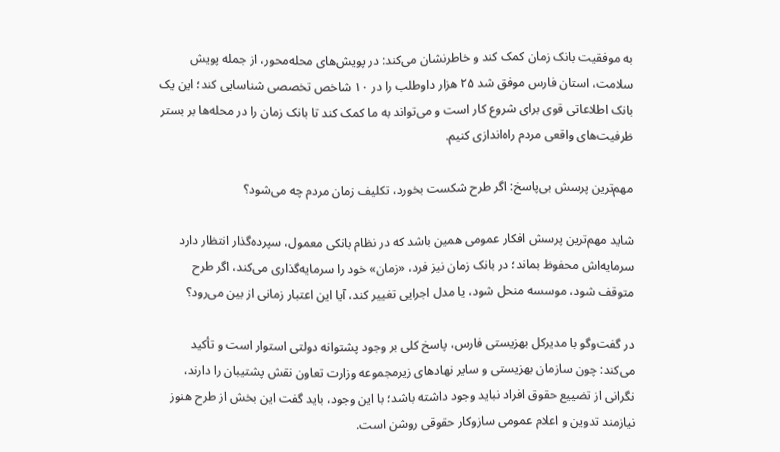به موفقیت بانک زمان کمک کند و خاطرنشان می‌کند: در پویش‌های محله‌محور، از جمله پویش سلامت، استان فارس موفق شد ۲۵ هزار داوطلب را در ۱۰ شاخص تخصصی شناسایی کند؛ این یک بانک اطلاعاتی قوی برای شروع کار است و می‌تواند به ما کمک کند تا بانک زمان را در محله‌ها بر بستر ظرفیت‌های واقعی مردم راه‌اندازی کنیم.

مهم‌ترین پرسش بی‌پاسخ: اگر طرح شکست بخورد، تکلیف زمان مردم چه می‌شود؟

شاید مهم‌ترین پرسش افکار عمومی همین باشد که در نظام بانکی معمول، سپرده‌گذار انتظار دارد سرمایه‌اش محفوظ بماند؛ در بانک زمان نیز فرد، «زمان» خود را سرمایه‌گذاری می‌کند، اگر طرح متوقف شود، موسسه منحل شود، یا مدل اجرایی تغییر کند، آیا این اعتبار زمانی از بین می‌رود؟

در گفت‌وگو با مدیرکل بهزیستی فارس، پاسخ کلی بر وجود پشتوانه دولتی استوار است و تأکید می‌کند: چون سازمان بهزیستی و سایر نهادهای زیرمجموعه وزارت تعاون نقش پشتیبان را دارند، نگرانی از تضییع حقوق افراد نباید وجود داشته باشد؛ با این وجود، باید گفت این بخش از طرح هنوز نیازمند تدوین و اعلام عمومی سازوکار حقوقی روشن است.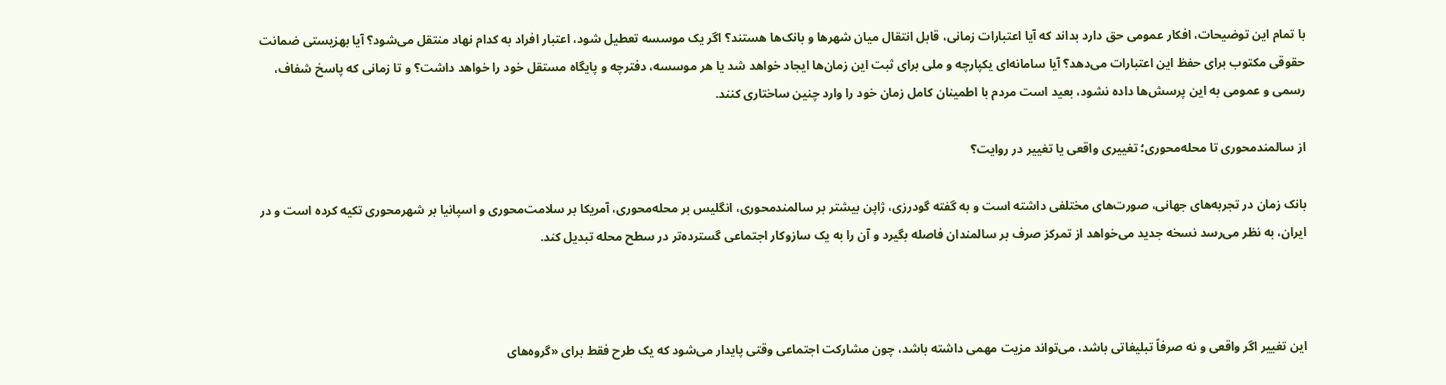با تمام این توضیحات، افکار عمومی حق دارد بداند که آیا اعتبارات زمانی، قابل انتقال میان شهرها و بانک‌ها هستند؟ اگر یک موسسه تعطیل شود، اعتبار افراد به کدام نهاد منتقل می‌شود؟ آیا بهزیستی ضمانت حقوقی مکتوب برای حفظ این اعتبارات می‌دهد؟ آیا سامانه‌ای یکپارچه و ملی برای ثبت این زمان‌ها ایجاد خواهد شد یا هر موسسه، دفترچه و پایگاه مستقل خود را خواهد داشت؟ و تا زمانی که پاسخ شفاف، رسمی و عمومی به این پرسش‌ها داده نشود، بعید است مردم با اطمینان کامل زمان خود را وارد چنین ساختاری کنند.

از سالمندمحوری تا محله‌محوری؛ تغییری واقعی یا تغییر در روایت؟

بانک زمان در تجربه‌های جهانی، صورت‌های مختلفی داشته است و به گفته گودرزی، ژاپن بیشتر بر سالمندمحوری، انگلیس بر محله‌محوری، آمریکا بر سلامت‌محوری و اسپانیا بر شهرمحوری تکیه کرده است و در ایران، به نظر می‌رسد نسخه جدید می‌خواهد از تمرکز صرف بر سالمندان فاصله بگیرد و آن را به یک سازوکار اجتماعی گسترده‌تر در سطح محله تبدیل کند.



این تغییر اگر واقعی و نه صرفاً تبلیغاتی باشد، می‌تواند مزیت مهمی داشته باشد، چون مشارکت اجتماعی وقتی پایدار می‌شود که یک طرح فقط برای «گروه‌های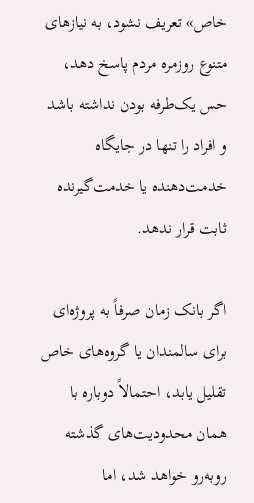خاص» تعریف نشود، به نیازهای متنوع روزمره مردم پاسخ دهد، حس یک‌طرفه بودن نداشته باشد و افراد را تنها در جایگاه خدمت‌دهنده یا خدمت‌گیرنده ثابت قرار ندهد.

اگر بانک زمان صرفاً به پروژه‌ای برای سالمندان یا گروه‌های خاص تقلیل یابد، احتمالاً دوباره با همان محدودیت‌های گذشته روبه‌رو خواهد شد، اما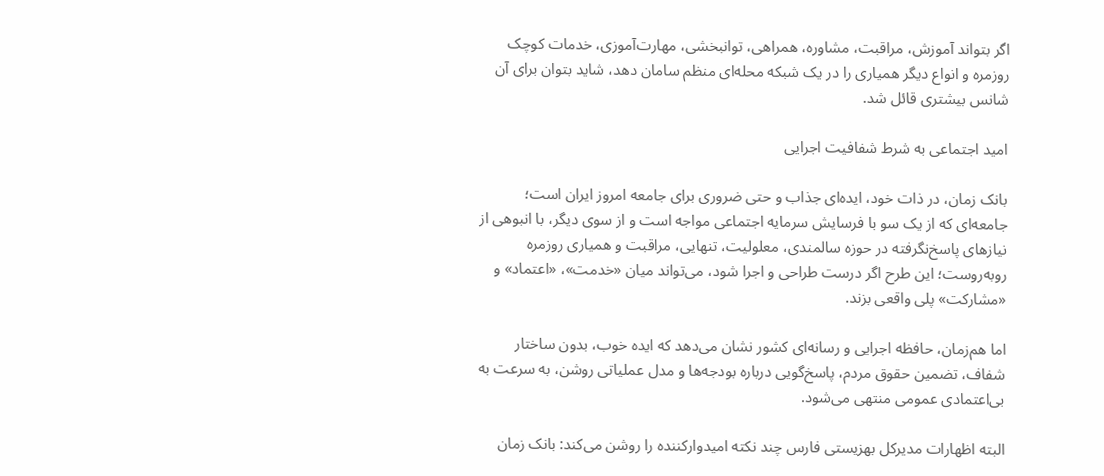اگر بتواند آموزش، مراقبت، مشاوره، همراهی، توانبخشی، مهارت‌آموزی، خدمات کوچک روزمره و انواع دیگر همیاری را در یک شبکه محله‌ای منظم سامان دهد، شاید بتوان برای آن شانس بیشتری قائل شد.

امید اجتماعی به شرط شفافیت اجرایی

بانک زمان، در ذات خود، ایده‌ای جذاب و حتی ضروری برای جامعه امروز ایران است؛ جامعه‌ای که از یک سو با فرسایش سرمایه اجتماعی مواجه است و از سوی دیگر، با انبوهی از نیازهای پاسخ‌نگرفته در حوزه سالمندی، معلولیت، تنهایی، مراقبت و همیاری روزمره روبه‌روست؛ این طرح اگر درست طراحی و اجرا شود، می‌تواند میان «خدمت»، «اعتماد» و «مشارکت» پلی واقعی بزند.

اما هم‌زمان، حافظه اجرایی و رسانه‌ای کشور نشان می‌دهد که ایده خوب، بدون ساختار شفاف، تضمین حقوق مردم، پاسخ‌گویی درباره بودجه‌ها و مدل عملیاتی روشن، به سرعت به بی‌اعتمادی عمومی منتهی می‌شود.

البته اظهارات مدیرکل بهزیستی فارس چند نکته امیدوارکننده را روشن می‌کند: بانک زمان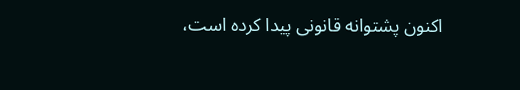اکنون پشتوانه قانونی پیدا کرده است،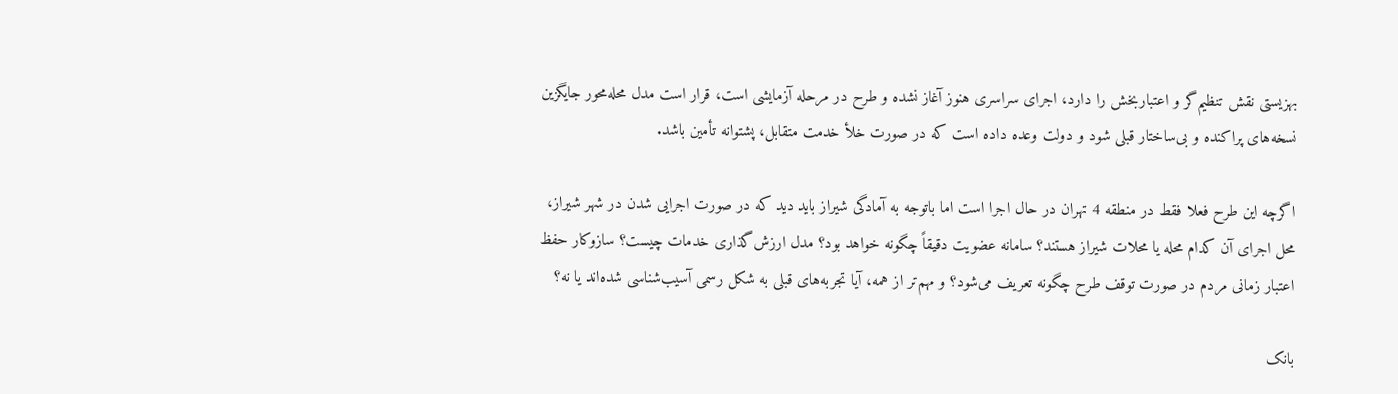بهزیستی نقش تنظیم‌گر و اعتباربخش را دارد، اجرای سراسری هنوز آغاز نشده و طرح در مرحله آزمایشی است، قرار است مدل محله‌محور جایگزین نسخه‌های پراکنده و بی‌ساختار قبلی شود و دولت وعده داده است که در صورت خلأ خدمت متقابل، پشتوانه تأمین باشد.

اگرچه این طرح فعلا فقط در منطقه 4 تهران در حال اجرا است اما باتوجه به آمادگی شیراز باید دید که در صورت اجرایی شدن در شهر شیراز، محل اجرای آن کدام محله یا محلات شیراز هستند؟ سامانه عضویت دقیقاً چگونه خواهد بود؟ مدل ارزش‌گذاری خدمات چیست؟ سازوکار حفظ اعتبار زمانی مردم در صورت توقف طرح چگونه تعریف می‌شود؟ و مهم‌تر از همه، آیا تجربه‌های قبلی به شکل رسمی آسیب‌شناسی شده‌اند یا نه؟

بانک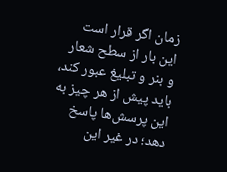زمان اگر قرار است این بار از سطح شعار و بنر و تبلیغ عبور کند، باید پیش از هر چیز به این پرسش‌ها پاسخ دهد؛ در غیر این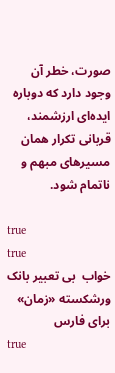صورت، خطر آن وجود دارد که دوباره ایده‌ای ارزشمند، قربانی تکرار همان مسیرهای مبهم و ناتمام شود.

true
true
خواب  بی تعبیر بانک ورشکسته «زمان»  برای فارس
true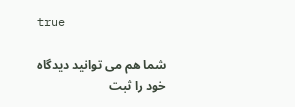true

شما هم می توانید دیدگاه خود را ثبت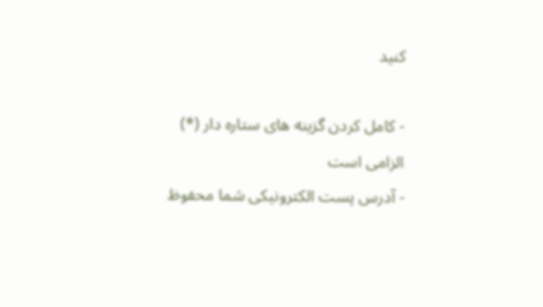کنید

- کامل کردن گزینه های ستاره دار (*) الزامی است
- آدرس پست الکترونیکی شما محفوظ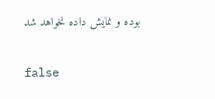بوده و نمایش داده نخواهد شد

false